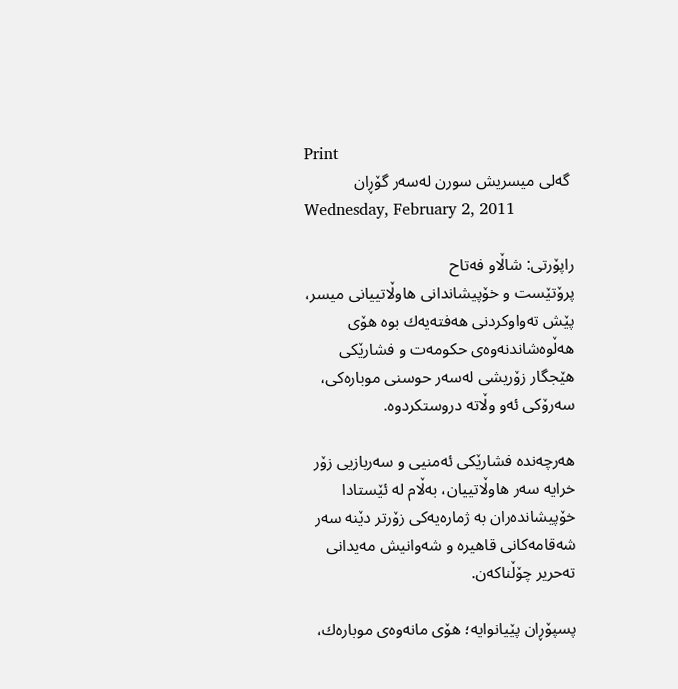Print
 گه‌لی‌ میسریش سورن له‌سه‌ر گۆڕان
Wednesday, February 2, 2011

راپۆرتی‌: شاڵاو فه‌تاح
پرۆتێست ‌و خۆپیشاندانی‌ هاوڵاتییانی‌ میسر، پێش ته‌واوكردنی‌ هه‌فته‌یه‌ك بوه‌ هۆی‌ هه‌ڵوه‌شاندنه‌وه‌ی‌ حكومه‌ت ‌و فشارێكی‌ هێجگار زۆریشی‌ له‌سه‌ر حوسنی‌ موباره‌كی‌، سه‌رۆكی‌ ئه‌و وڵاته‌ دروستكردوه‌.

هه‌رچه‌نده‌ فشارێكی‌ ئه‌منیی‌ ‌و سه‌ربازیی‌ زۆر خرایه‌ سه‌ر هاوڵاتییان، به‌ڵام له‌ ئێستادا خۆپیشانده‌ران به‌ ژماره‌یه‌كی‌ زۆرتر دێنه‌ سه‌ر شه‌قامه‌كانی‌ قاهیره‌ و شه‌وانیش مه‌یدانی‌ ته‌حریر چۆڵناكه‌ن.

پسپۆڕان پێیانوایه‌؛ هۆی‌ مانه‌وه‌ی‌ موباره‌ك،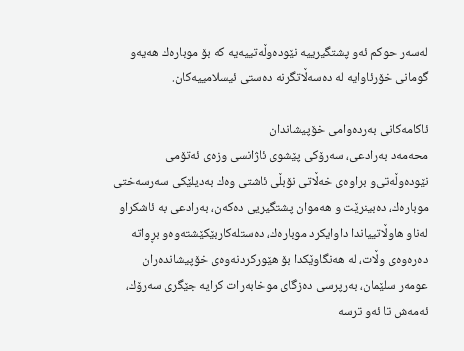له‌سه‌ر حوكم ئه‌و پشتگیرییه‌ نێوده‌وڵه‌تییه‌یه‌ كه‌ بۆ موباره‌ك هه‌یه‌و گومانی‌ خۆرئاوایه‌ له‌ ده‌سه‌ڵاتگرنه‌ ده‌ستی‌ ئیسلامییه‌كان.

ئاكامه‌كانی‌ به‌رده‌وامی‌ خۆپیشاندان
محه‌مه‌د به‌رادعی‌، سه‌رۆكی‌ پێشوی‌ ئاژانسی‌ وزه‌ی‌ ئه‌تۆمی‌ نێوده‌وڵه‌تی‌‌و براوه‌ی‌ خه‌ڵاتی‌ نۆبڵی‌ ئاشتی‌ وه‌ك به‌دیلێكی‌ سه‌رسه‌ختی‌ موباره‌ك، ده‌بینرێت ‌و هه‌موان پشتگیریی‌ ده‌كه‌ن، به‌رادعی‌ به‌ ئاشكراو له‌ناو هاوڵاتییاندا داوایكرد موباره‌ك، ده‌ستله‌كاربێكێشته‌وه‌و بڕواته‌ ده‌ره‌وه‌ی‌ وڵات، له‌ هه‌نگاوێكدا بۆ هێوركردنه‌وه‌ی‌ خۆپیشانده‌ران عومه‌ر سلێمان، به‌رپرسی‌ ده‌زگای‌ موخابه‌رات كرایه‌ جێگری‌ سه‌رۆك، ئه‌مه‌ش تا ئه‌و ترسه‌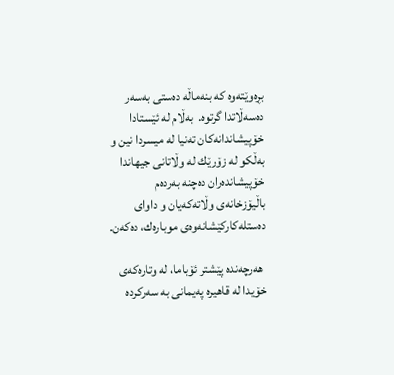بڕه‌وێته‌وه‌ كه‌ بنه‌ماڵه‌ ده‌ستی‌ به‌سه‌ر ده‌سه‌ڵاتدا گرتوه‌.  به‌ڵام له‌ ئێستادا خۆپیشاندانه‌كان ته‌نیا له‌ میسردا نین ‌و به‌ڵكو له‌ زۆرێك له‌ وڵاتانی‌ جیهاندا خۆپیشانده‌ران ده‌چنه‌ به‌رده‌م باڵیۆزخانه‌ی‌ وڵاته‌كه‌یان ‌و داوای‌ ده‌ستله‌كاركێشانه‌وه‌ی‌ موباره‌ك، ده‌كه‌ن.

 هه‌رچه‌نده‌ پێشتر ئۆباما، له‌ وتاره‌كه‌ی‌ خۆیدا له‌ قاهیره‌ په‌یمانی‌ به‌ سه‌ركرده‌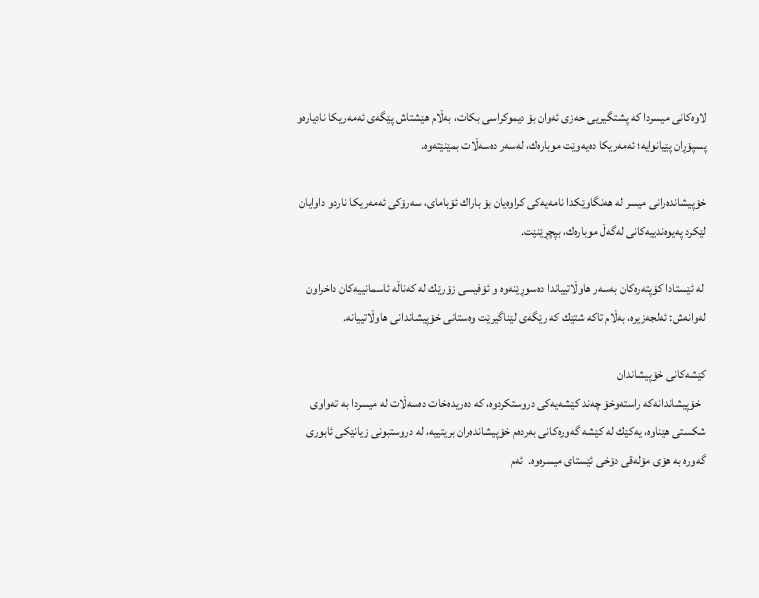لاوه‌كانی‌ میسردا كه‌ پشتگیریی‌ حه‌زی‌ ئه‌وان بۆ دیموكراسی‌ بكات، به‌ڵام هێشتاش پێگه‌ی‌ ئه‌مه‌ریكا نادیاره‌و پسپۆڕان پێیانوایه‌؛ ئه‌مه‌ریكا ده‌یه‌وێت موباره‌ك، له‌سه‌ر ده‌سه‌ڵات بمێنێته‌وه‌.

خۆپیشانده‌رانی‌ میسر له‌ هه‌نگاوێكدا نامه‌یه‌كی‌ كراوه‌یان بۆ باراك ئۆبامای‌، سه‌رۆكی‌ ئه‌مه‌ریكا ناردو داوایان لێكرد په‌یوه‌ندییه‌كانی‌ له‌گه‌ڵ‌ موباره‌ك، بپچڕێنێت.

 له‌ ئێستادا كۆپته‌ره‌كان به‌سه‌ر هاوڵاتییاندا ده‌سوڕێنه‌وه‌ ‌و ئۆفیسی‌ زۆرێك له‌ كه‌ناڵه‌ ئاسمانییه‌كان داخراون له‌وانه‌ش: ئه‌لجه‌زیره‌، به‌ڵام تاكه‌ شتێك كه‌ رێگه‌ی‌ لێناگیرێت وه‌ستانی‌ خۆپیشاندانی‌ هاوڵاتییانه‌.

كێشه‌كانی‌ خۆپیشاندان
  خۆپیشاندانه‌كه‌ راسته‌وخۆ چه‌ند كێشه‌یه‌كی‌ دروستكردوه‌، كه‌ ده‌ریده‌خات ده‌سه‌ڵات له‌ میسردا به‌ ته‌واوی‌ شكستی‌ هێناوه‌، یه‌كێك له‌ كێشه‌ گه‌وره‌كانی‌ به‌رده‌م خۆپیشانده‌ران بریتییه‌، له‌ دروستبونی‌ زیانێكی‌ ئابوری‌ گه‌وره‌ به‌ هۆی‌ مۆله‌قی‌ دۆخی‌ ئێستای‌ میسره‌وه‌.  ئه‌م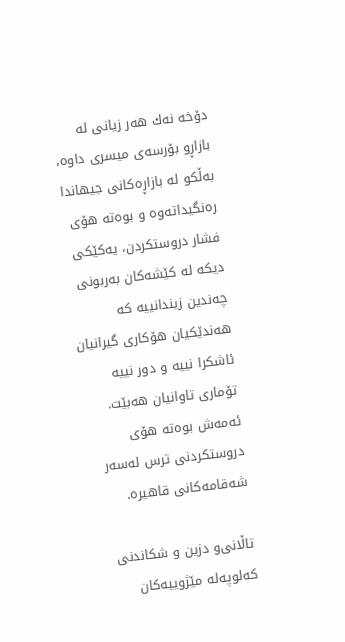دۆخه‌ نه‌ك هه‌ر زیانی‌ له‌ بازاڕ‌و بۆرسه‌ی‌ میسری‌ داوه‌، به‌ڵكو له‌ بازاڕه‌كانی‌ جیهاندا ره‌نگیداته‌وه‌ و بوه‌ته‌ هۆی‌ فشار دروستكردن، یه‌كێكی‌ دیكه‌ له‌ كێشه‌كان به‌ربونی‌ چه‌ندین زیندانییه‌ كه‌ هه‌ندێكیان هۆكاری‌ گیرانیان ئاشكرا نییه‌ و دور نییه‌ تۆماری‌ تاوانیان هه‌بێت. ئه‌مه‌ش بوه‌ته‌ هۆی‌ دروستكردنی‌ ترس له‌سه‌ر شه‌قامه‌كانی‌ قاهیره‌.

تاڵانی‌و دزین ‌و شكاندنی‌ كه‌لوپه‌له‌ مێژوییه‌كان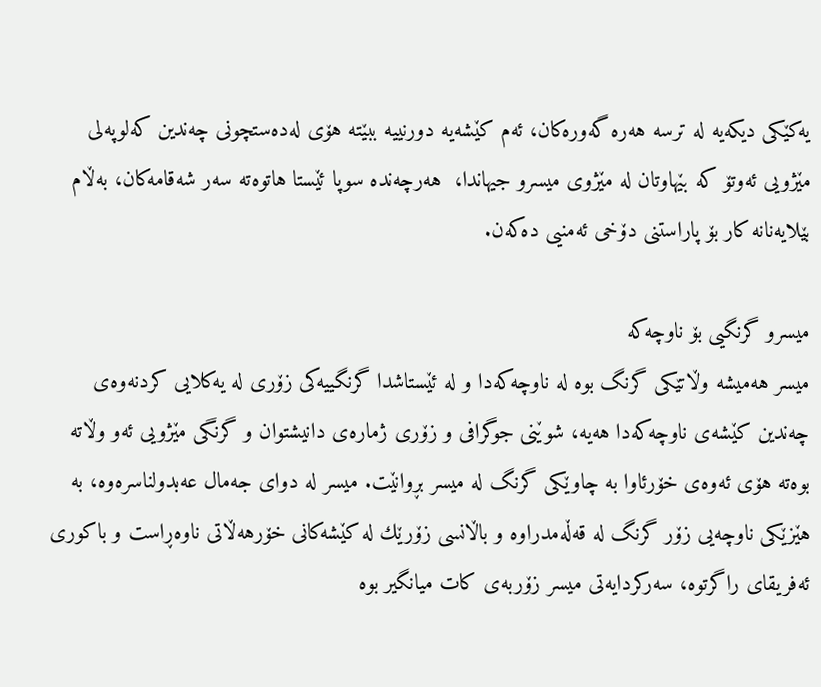یه‌كێكی‌ دیكه‌یه‌ له‌ ترسه‌ هه‌ره‌ گه‌وره‌كان، ئه‌م كێشه‌یه‌ دورنییه‌ ببێته‌ هۆی‌ له‌ده‌ستچونی‌ چه‌ندین كه‌لوپه‌لی‌ مێژویی‌ ئه‌وتۆ كه‌ بێهاوتان له‌ مێژوی‌ میسرو جیهاندا،  هه‌رچه‌نده‌ سوپا ئێستا هاتوه‌ته‌ سه‌ر شه‌قامه‌كان، به‌ڵام بێلایه‌نانه‌ كار بۆ پاراستنی‌ دۆخی‌ ئه‌منیی‌ ده‌كه‌ن.

میسرو گرنگیی‌ بۆ ناوچه‌كه‌
میسر هه‌میشه‌ وڵاتێكی‌ گرنگ بوه‌ له‌ ناوچه‌كه‌دا و له‌ ئێستاشدا گرنگییه‌كی‌ زۆری‌ له‌ یه‌كلایی‌ كردنه‌وه‌ی‌ چه‌ندین كێشه‌ی‌ ناوچه‌كه‌دا هه‌یه‌، شوێنی‌ جوگرافی‌ ‌و زۆری‌ ژماره‌ی‌ دانیشتوان ‌و گرنگی مێژویی‌ ئه‌و وڵاته‌ بوه‌ته‌ هۆی‌ ئه‌وه‌ی‌ خۆرئاوا به‌ چاوێكی‌ گرنگ له‌ میسر بڕوانێت. میسر له‌ دوای‌ جه‌مال عه‌بدولناسره‌وه‌، به‌ هێزێكی‌ ناوچه‌یی‌ زۆر گرنگ له‌ قه‌ڵه‌مدراوه‌ و باڵانسی‌ زۆرێك له‌ كێشه‌كانی‌ خۆرهه‌ڵاتی‌ ناوه‌ڕاست ‌و باكوری‌ ئه‌فریقای‌ راگرتوه‌، سه‌ركردایه‌تی‌ میسر زۆربه‌ی‌ كات میانگیر بوه‌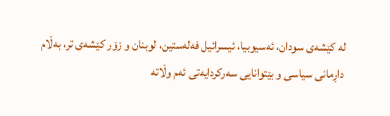له‌ كێشه‌ی‌ سودان، ئه‌سیوبیا، ئیسرائیل فه‌له‌ستین، لوبنان ‌و زۆر كێشه‌ی‌ تر، به‌ڵام داڕمانی‌ سیاسی ‌و بێتوانایی‌ سه‌ركردایه‌تی‌ ئه‌م وڵاته‌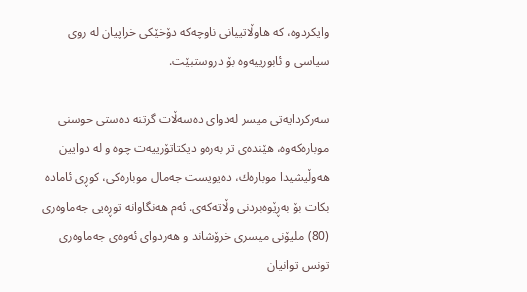وایكردوه‌، كه‌ هاوڵاتییانی‌ ناوچه‌كه‌ دۆخێكی‌ خراپیان له‌ روی‌ سیاسی ‌و ئابورییه‌وه‌ بۆ دروستبێت.

سه‌ركردایه‌تی‌ میسر له‌دوای‌ ده‌سه‌ڵات گرتنه‌ ده‌ستی‌ حوسنی‌ موباره‌كه‌وه‌، هێنده‌ی‌ تر به‌ره‌و دیكتاتۆرییه‌ت چوه‌ و له‌ دوایین هه‌وڵیشیدا موباره‌ك، ده‌یویست جه‌مال موباره‌كی‌، كوڕی‌ ئاماده‌ بكات بۆ به‌ڕێوه‌بردنی‌ وڵاته‌كه‌ی‌. ئه‌م هه‌نگاوانه‌ توڕه‌یی‌ جه‌ماوه‌ری‌ (80) ملیۆنی‌ میسری‌ خرۆشاند و هه‌ردوای‌ ئه‌وه‌ی‌ جه‌ماوه‌ری‌ تونس توانیان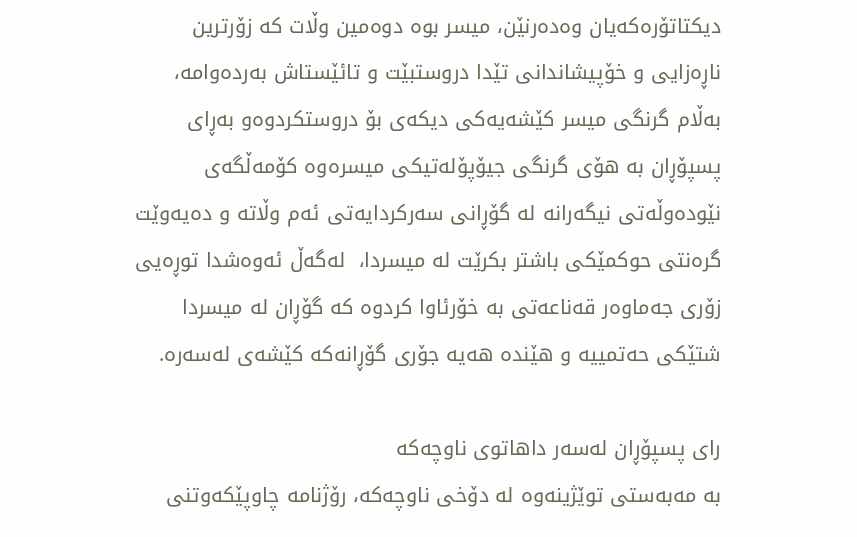دیكتاتۆره‌كه‌یان وه‌ده‌رنێن، میسر بوه‌ دوه‌مین وڵات كه‌ زۆرترین ناڕه‌زایی‌ ‌و خۆپیشاندانی‌ تێدا دروستبێت ‌و تائێستاش به‌رده‌وامه‌، به‌ڵام گرنگی میسر كێشه‌یه‌كی‌ دیكه‌ی‌ بۆ دروستكردوه‌و به‌ڕای‌ پسپۆڕان به‌ هۆی‌ گرنگی جیۆپۆله‌تیكی‌ میسره‌وه‌ كۆمه‌ڵگه‌ی‌ نێوده‌وڵه‌تی‌ نیگه‌رانه‌ له‌ گۆڕانی‌ سه‌ركردایه‌تی‌ ئه‌م وڵاته‌ و ده‌یه‌وێت گره‌نتی‌ حوكمێكی‌ باشتر بكرێت له‌ میسردا،  له‌گه‌ڵ‌ ئه‌وه‌شدا توڕه‌یی‌ زۆری‌ جه‌ماوه‌ر قه‌ناعه‌تی‌ به‌ خۆرئاوا كردوه‌ كه‌ گۆڕان له‌ میسردا شتێكی‌ حه‌تمییه‌ و هێنده‌ هه‌یه‌ جۆری‌ گۆڕانه‌كه‌ كێشه‌ی‌ له‌سه‌ره‌.

رای‌ پسپۆڕان له‌سه‌ر داهاتوی‌ ناوچه‌كه‌
به‌ مه‌به‌ستی‌ توێژینه‌وه‌ له‌ دۆخی‌ ناوچه‌كه‌، رۆژنامه‌ چاوپێكه‌وتنی‌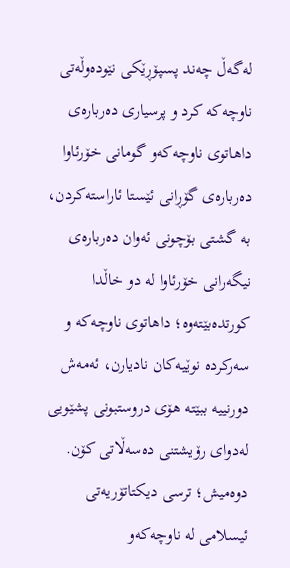له‌گه‌ڵ‌ چه‌ند پسپۆڕێكی‌ نێوده‌وڵه‌تی‌ ناوچه‌كه‌ كرد و پرسیاری‌ ده‌رباره‌ی‌ داهاتوی‌ ناوچه‌كه‌و گومانی‌ خۆرئاوا ده‌رباره‌ی‌ گۆڕانی‌ ئێستا ئاراسته‌كردن، به‌ گشتی بۆچونی‌ ئه‌وان ده‌رباره‌ی‌ نیگه‌رانی خۆرئاوا له‌ دو خاڵدا كورتده‌بێته‌وه‌؛ داهاتوی‌ ناوچه‌كه‌ و سه‌ركرده‌ نوێیه‌كان نادیارن، ئه‌مه‌ش دورنییه‌ ببێته‌ هۆی‌ دروستبونی‌ پشێویی‌ له‌دوای‌ رۆیشتنی‌ ده‌سه‌ڵاتی‌ كۆن. دوه‌میش؛ ترسی‌ دیكتاتۆریه‌تی‌ ئیسلامی له‌ ناوچه‌كه‌و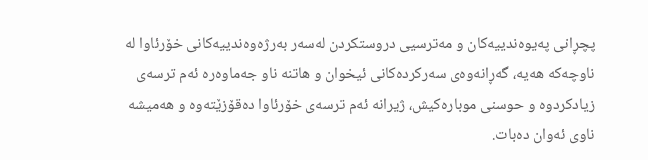پچڕانی‌ په‌یوه‌ندییه‌كان ‌و مه‌ترسیی‌ دروستكردن له‌سه‌ر به‌رژه‌وه‌ندییه‌كانی‌ خۆرئاوا له‌ ناوچه‌كه‌ هه‌یه‌، گه‌ڕانه‌وه‌ی‌ سه‌ركرده‌كانی‌ ئیخوان ‌و هاتنه‌ ناو جه‌ماوه‌ره‌ ئه‌م ترسه‌ی‌ زیادكردوه‌ ‌و حوسنی‌ موباره‌كیش، ژیرانه‌ ئه‌م ترسه‌ی‌ خۆرئاوا ده‌قۆزێته‌وه‌ و هه‌میشه‌ ناوی‌ ئه‌وان ده‌بات.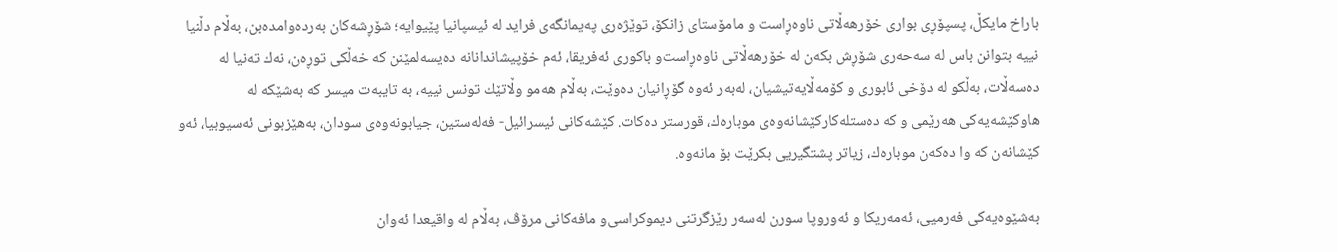باراخ مایكڵ‌، پسپۆڕی‌ بواری‌ خۆرهه‌ڵاتی‌ ناوه‌ڕاست ‌و مامۆستای‌ زانكۆ، توێژه‌ری‌ په‌یمانگه‌ی‌ فراید له‌ ئیسپانیا پێیوایه‌؛ شۆڕشه‌كان به‌رده‌وامده‌بن، به‌ڵام دڵنیا نییه‌ بتوانن باس له‌ سه‌حه‌ری‌ شۆڕش بكه‌ن له‌ خۆرهه‌ڵاتی‌ ناوه‌ڕاست‌و باكوری‌ ئه‌فریقا، ئه‌م خۆپیشاندانانه‌ ده‌یسه‌لمێنن كه‌ خه‌ڵكی‌ توڕه‌ن، نه‌ك ته‌نیا له‌ ده‌سه‌ڵات، به‌ڵكو له‌ دۆخی‌ ئابوری‌ ‌و كۆمه‌ڵایه‌تیشیان، له‌به‌ر ئه‌وه‌ گۆڕانیان ده‌وێت، به‌ڵام هه‌مو وڵاتێك تونس نییه‌، به‌ تایبه‌ت میسر كه‌ به‌شێكه‌ له‌ هاوكێشه‌یه‌كی‌ هه‌رێمی‌ ‌و كه‌ ده‌ستله‌كاركێشانه‌وه‌ی‌ موباره‌ك، قورستر ده‌كات. كێشه‌كانی‌ ئیسرائیل- فه‌له‌ستین، جیابونه‌وه‌ی‌ سودان، به‌هێزبونی‌ ئه‌سیوبیا، ئه‌و كێشانه‌ن كه‌ وا ده‌كه‌ن موباره‌ك، زیاتر پشتگیریی‌ بكرێت بۆ مانه‌وه‌.

به‌شێوه‌یه‌كی‌ فه‌رمیی‌، ئه‌مه‌ریكا و ئه‌وروپا سورن له‌سه‌ر رێزگرتنی‌ دیموكراسی‌‌و مافه‌كانی‌ مرۆڤ، به‌ڵام له‌ واقیعدا ئه‌وان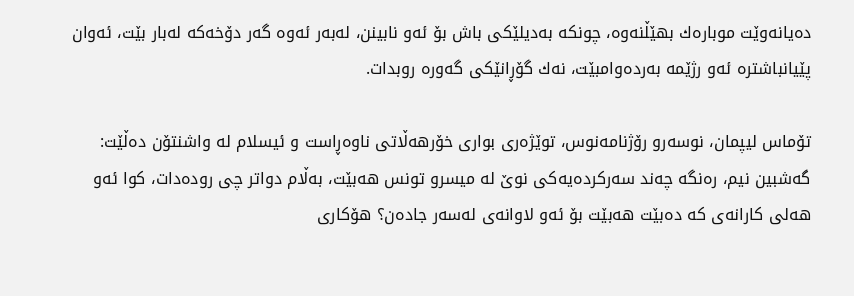ده‌یانه‌وێت موباره‌ك بهێڵنه‌وه‌، چونكه‌ به‌دیلێكی‌ باش بۆ ئه‌و نابینن، له‌به‌ر ئه‌وه‌ گه‌ر دۆخه‌كه‌ له‌بار بێت، ئه‌وان پێیانباشتره‌ ئه‌و رژێمه‌ به‌رده‌وامبێت، نه‌ك گۆڕانێكی‌ گه‌وره‌ روبدات.

تۆماس لیپمان، نوسه‌رو رۆژنامه‌نوس، توێژه‌ری‌ بواری‌ خۆرهه‌ڵاتی‌ ناوه‌ڕاست ‌و ئیسلام له‌ واشنتۆن ده‌ڵێت: گه‌شبین نیم، ره‌نگه‌ چه‌ند سه‌ركرده‌یه‌كی‌ نوێ‌ له‌ میسرو تونس هه‌بێت، به‌ڵام دواتر چی‌ روده‌دات، كوا ئه‌و هه‌لی‌ كارانه‌ی‌ كه‌ ده‌بێت هه‌بێت بۆ ئه‌و لاوانه‌ی‌ له‌سه‌ر جاده‌ن؟ هۆكاری‌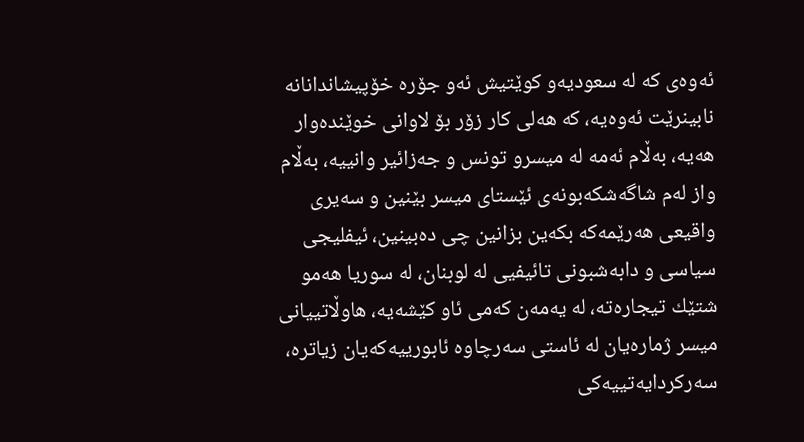ئه‌وه‌ی‌ كه‌ له‌ سعودیه‌و كوێتیش ئه‌و جۆره‌ خۆپیشاندانانه‌ نابینرێت ئه‌وه‌یه‌، كه‌ هه‌لی‌ كار زۆر بۆ لاوانی‌ خوێنده‌وار هه‌یه‌، به‌ڵام ئه‌مه‌ له‌ میسرو تونس ‌و جه‌زائیر وانییه‌، به‌ڵام واز له‌م شاگه‌شكه‌بونه‌ی‌ ئێستای‌ میسر بێنین ‌و سه‌یری‌ واقیعی‌ هه‌رێمه‌كه‌ بكه‌ین بزانین چی‌ ده‌بینین، ئیفلیجی‌ سیاسی ‌و دابه‌شبونی‌ تائیفیی‌ له‌ لوبنان، له‌ سوریا هه‌مو شتێك تیجاره‌ته‌، له‌ یه‌مه‌ن كه‌می ئاو كێشه‌یه‌، هاوڵاتییانی‌ میسر ژماره‌یان له‌ ئاستی‌ سه‌رچاوه‌ ئابورییه‌كه‌یان زیاتره‌، سه‌ركردایه‌تییه‌كی‌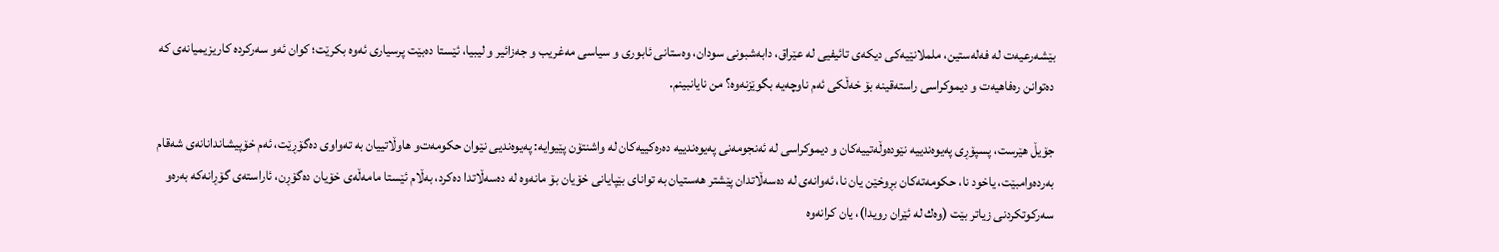بێشه‌رعیه‌ت له‌ فه‌له‌ستین، ململانێیه‌كی‌ دیكه‌ی‌ تائیفیی‌ له‌ عێراق، دابه‌شبونی‌ سودان، وه‌ستانی‌ ئابوری‌ ‌و سیاسی مه‌غریب ‌و جه‌زائیر و لیبیا، ئێستا ده‌بێت پرسیاری‌ ئه‌وه‌ بكرێت؛ كوان ئه‌و سه‌ركرده‌ كاریزیمیانه‌ی‌ كه‌ ده‌توانن ره‌فاهیه‌ت ‌و دیموكراسی‌ راسته‌قینه‌ بۆ خه‌ڵكی‌ ئه‌م ناوچه‌یه‌ بگوێزنه‌وه‌؟ من نایانبینم.

جۆیڵ‌ هێرست، پسپۆڕی‌ په‌یوه‌ندییه‌ نێوده‌وڵه‌تییه‌كان ‌و دیموكراسی‌ له‌ ئه‌نجومه‌نی‌ په‌یوه‌ندییه‌ ده‌ره‌كییه‌كان له‌ واشنتۆن پێیوایه‌: په‌یوه‌ندیی نێوان حكومه‌ت‌و هاوڵاتییان به‌ ته‌واوی‌ ده‌گۆڕێت، ئه‌م خۆپیشاندانانه‌ی‌ شه‌قام به‌رده‌وامبێت، یاخود نا، حكومه‌ته‌كان بڕوخێن یان نا، ئه‌وانه‌ی‌ له‌ ده‌سه‌ڵاتدان پێشتر هه‌ستیان به‌ توانای‌ بێپایانی‌ خۆیان بۆ مانه‌وه‌ له‌ ده‌سه‌ڵاتدا ده‌كرد، به‌ڵام ئێستا مامه‌ڵه‌ی‌ خۆیان ده‌گۆڕن، ئاراسته‌ی‌ گۆڕانه‌كه‌ به‌ره‌و سه‌ركوتكردنی‌ زیاتر بێت (وه‌ك له‌ ئێران رویدا)، یان كرانه‌وه‌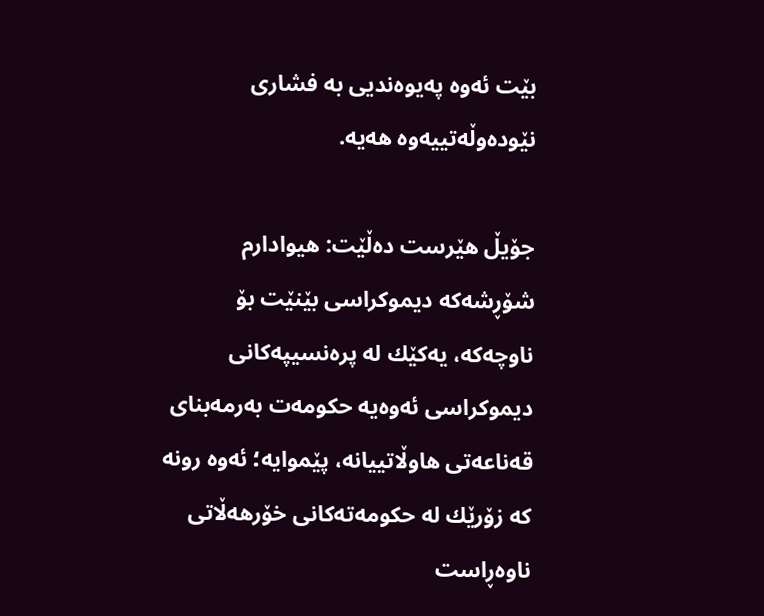بێت ئه‌وه‌ په‌یوه‌ندیی‌ به‌ فشاری‌ نێوده‌وڵه‌تییه‌وه‌ هه‌یه‌.

جۆیڵ‌ هێرست ده‌ڵێت: هیوادارم شۆڕشه‌كه‌ دیموكراسی‌ بێنێت بۆ ناوچه‌كه‌، یه‌كێك له‌ پره‌نسیپه‌كانی‌ دیموكراسی‌ ئه‌وه‌یه‌ حكومه‌ت به‌رمه‌بنای‌ قه‌ناعه‌تی‌ هاوڵاتییانه‌، پێموایه‌؛ ئه‌وه‌ رونه‌ كه‌ زۆرێك له‌ حكومه‌ته‌كانی‌ خۆرهه‌ڵاتی‌ ناوه‌ڕاست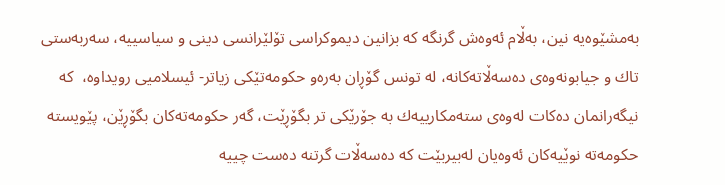به‌مشێوه‌یه‌ نین، به‌ڵام ئه‌وه‌ش گرنگه‌ كه‌ بزانین دیموكراسی‌ تۆلێرانسی‌ دینی‌ ‌و سیاسییه‌، سه‌ربه‌ستی‌ تاك ‌و جیابونه‌وه‌ی‌ ده‌سه‌ڵاته‌كانه‌، له‌ تونس گۆڕان به‌ره‌و حكومه‌تێكی‌ زیاتر- ئیسلامیی‌ رویداوه‌،  كه‌ نیگه‌رانمان ده‌كات له‌وه‌ی‌ سته‌مكارییه‌ك به‌ جۆرێكی‌ تر بگۆڕێت، گه‌ر حكومه‌ته‌كان بگۆڕێن، پێویسته‌ حكومه‌ته‌ نوێیه‌كان ئه‌وه‌یان له‌بیربێت كه‌ ده‌سه‌ڵات گرتنه‌ ده‌ست چییه‌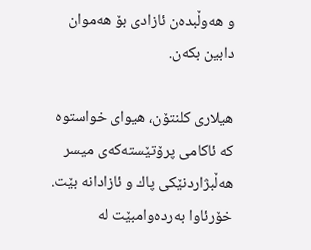و هه‌وڵبده‌ن ئازادی بۆ هه‌موان دابین بكه‌ن.

هیلاری‌ كلنتۆن، هیوای‌ خواستوه‌ كه‌ ئاكامی‌ پرۆتێسته‌كه‌ی‌ میسر هه‌ڵبژاردنێكی‌ پاك ‌و ئازادانه‌ بێت. خۆرئاوا به‌رده‌وامبێت له‌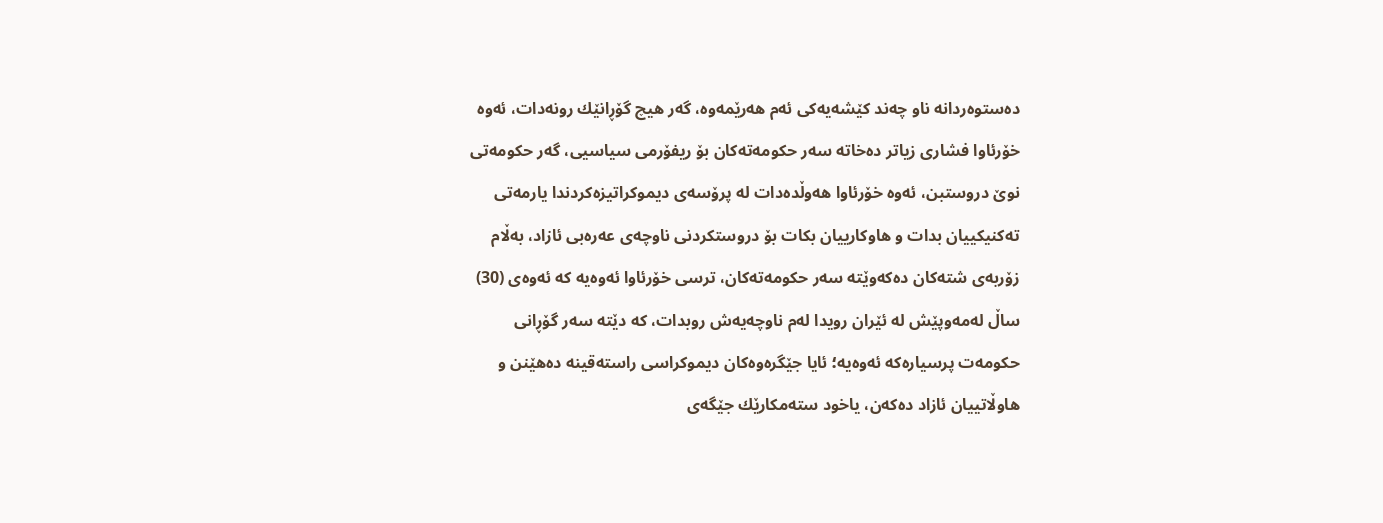ده‌ستوه‌ردانه‌ ناو چه‌ند كێشه‌یه‌كی‌ ئه‌م هه‌رێمه‌وه‌، گه‌ر هیچ گۆڕانێك رونه‌دات، ئه‌وه‌ خۆرئاوا فشاری‌ زیاتر ده‌خاته‌ سه‌ر حكومه‌ته‌كان بۆ ریفۆرمی‌ سیاسیی‌، گه‌ر حكومه‌تی‌ نوێ‌ دروستبن، ئه‌وه‌ خۆرئاوا هه‌وڵده‌دات له‌ پرۆسه‌ی‌ دیموكراتیزه‌كردندا یارمه‌تی‌ ته‌كنیكییان بدات ‌و هاوكارییان بكات بۆ دروستكردنی‌ ناوچه‌ی‌ عه‌ره‌بی‌ ئازاد، به‌ڵام زۆربه‌ی‌ شته‌كان ده‌كه‌وێته‌ سه‌ر حكومه‌ته‌كان، ترسی‌ خۆرئاوا ئه‌وه‌یه‌ كه‌ ئه‌وه‌ی‌ (30) ساڵ‌ له‌مه‌وپێش له‌ ئێران رویدا له‌م ناوچه‌یه‌ش روبدات، كه‌ دێته‌ سه‌ر گۆڕانی‌ حكومه‌ت پرسیاره‌كه‌ ئه‌وه‌یه‌؛ ئایا جێگره‌وه‌كان دیموكراسی‌ راسته‌قینه‌ ده‌هێنن ‌و هاوڵاتییان ئازاد ده‌كه‌ن، یاخود سته‌مكارێك جێگه‌ی‌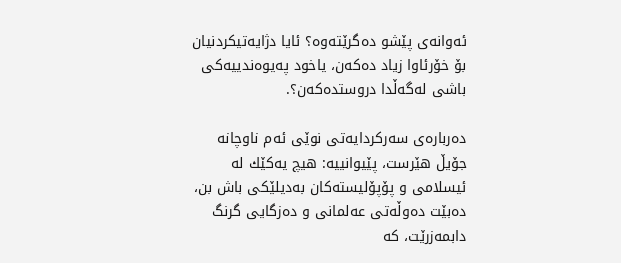ئه‌وانه‌ی‌ پێشو ده‌گرێته‌وه‌؟ ئایا دژایه‌تیكردنیان بۆ خۆرئاوا زیاد ده‌كه‌ن، یاخود په‌یوه‌ندییه‌كی‌ باشی‌ له‌گه‌ڵدا دروستده‌كه‌ن؟.

ده‌رباره‌ی‌ سه‌ركردایه‌تی‌ نوێی‌ ئه‌م ناوچانه‌ جۆیڵ‌ هێرست، پێیوانییه‌: هیچ یه‌كێك له‌ ئیسلامی ‌و پۆپۆلیسته‌كان به‌دیلێكی‌ باش بن، ده‌بێت ده‌وڵه‌تی‌ عه‌لمانی‌ ‌و ده‌زگایی‌ گرنگ دابمه‌زرێت، كه‌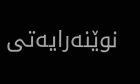نوێنه‌رایه‌تی‌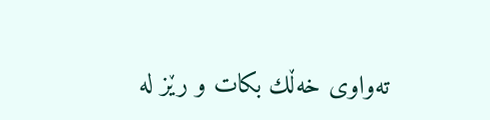ته‌واوی‌ خه‌ڵك بكات ‌و رێز له‌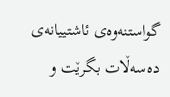گواستنه‌وه‌ی‌ ئاشتییانه‌ی‌ ده‌سه‌ڵات بگرێت ‌و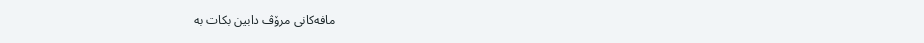مافه‌كانی‌ مرۆڤ دابین بكات به‌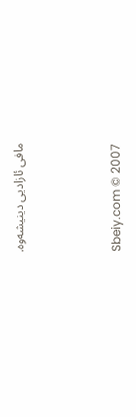مافی‌ ئازادیی‌ دینیشه‌وه‌.



Sbeiy.com © 2007